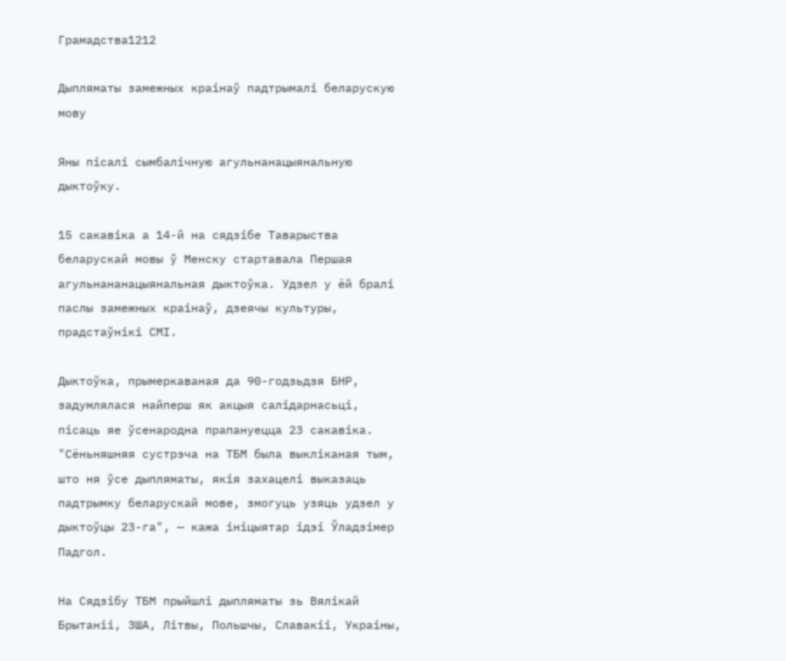Грамадства1212

Дыпляматы замежных краінаў падтрымалі беларускую мову

Яны пісалі сымбалічную агульнанацыянальную дыктоўку.

15 сакавіка а 14-й на сядзібе Таварыства беларускай мовы ў Менску стартавала Першая агульнананацыянальная дыктоўка. Удзел у ёй бралі паслы замежных краінаў, дзеячы культуры, прадстаўнікі СМІ.

Дыктоўка, прымеркаваная да 90-годзьдзя БНР, задумлялася найперш як акцыя салідарнасьці, пісаць яе ўсенародна прапануецца 23 сакавіка. "Сёньняшняя сустрэча на ТБМ была выкліканая тым, што ня ўсе дыпляматы, якія захацелі выказаць падтрымку беларускай мове, змогуць узяць удзел у дыктоўцы 23-га", — кажа ініцыятар ідэі Ўладзімер Падгол.

На Сядзібу ТБМ прыйшлі дыпляматы зь Вялікай Брытаніі, ЗША, Літвы, Польшчы, Славакіі, Украіны,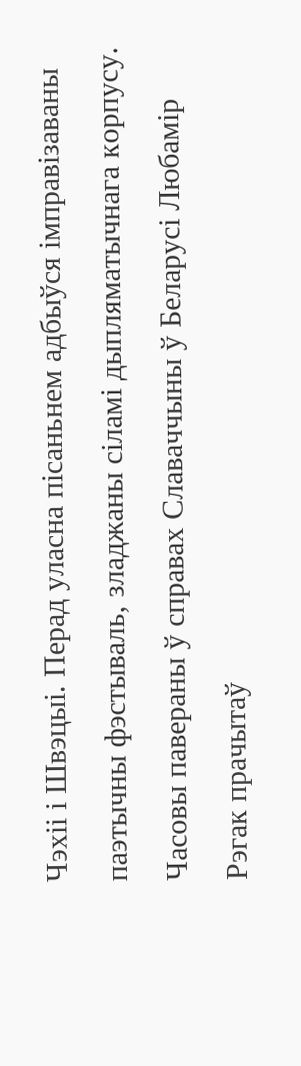Чэхіі і Швэцыі. Перад уласна пісаньнем адбыўся імправізаваны паэтычны фэстываль, зладжаны сіламі дыпляматычнага корпусу. Часовы павераны ў справах Славаччыны ў Беларусі Любамір Рэгак прачытаў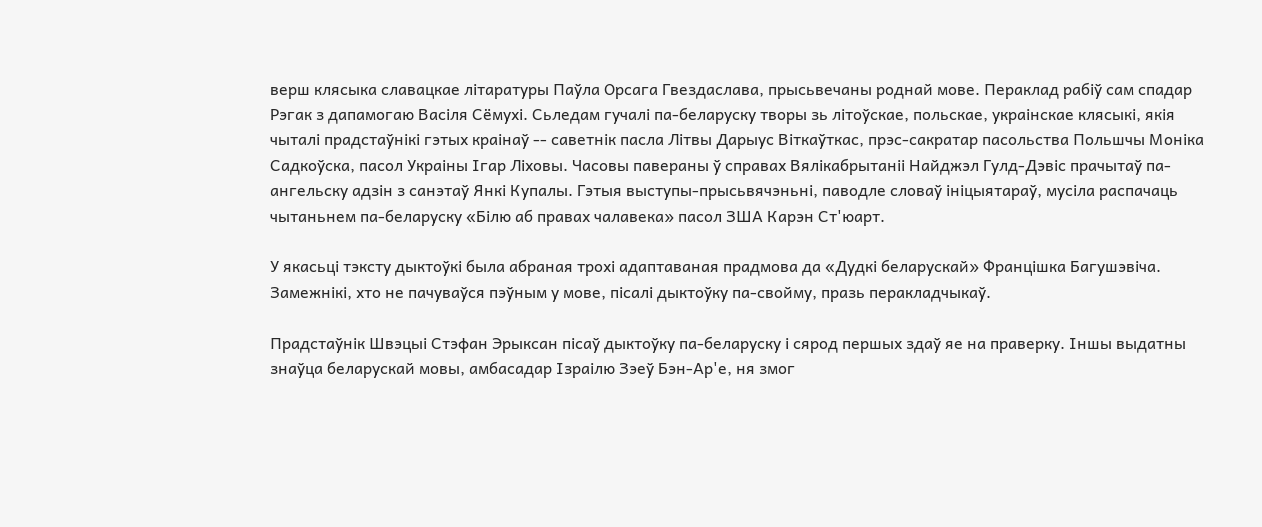верш клясыка славацкае літаратуры Паўла Орсага Гвездаслава, прысьвечаны роднай мове. Пераклад рабіў сам спадар Рэгак з дапамогаю Васіля Сёмухі. Сьледам гучалі па-беларуску творы зь літоўскае, польскае, украінскае клясыкі, якія чыталі прадстаўнікі гэтых краінаў -- саветнік пасла Літвы Дарыус Віткаўткас, прэс-сакратар пасольства Польшчы Моніка Садкоўска, пасол Украіны Ігар Ліховы. Часовы павераны ў справах Вялікабрытаніі Найджэл Гулд-Дэвіс прачытаў па-ангельску адзін з санэтаў Янкі Купалы. Гэтыя выступы-прысьвячэньні, паводле словаў ініцыятараў, мусіла распачаць чытаньнем па-беларуску «Білю аб правах чалавека» пасол ЗША Карэн Ст'юарт.

У якасьці тэксту дыктоўкі была абраная трохі адаптаваная прадмова да «Дудкі беларускай» Францішка Багушэвіча. Замежнікі, хто не пачуваўся пэўным у мове, пісалі дыктоўку па-свойму, празь перакладчыкаў.

Прадстаўнік Швэцыі Стэфан Эрыксан пісаў дыктоўку па-беларуску і сярод першых здаў яе на праверку. Іншы выдатны знаўца беларускай мовы, амбасадар Ізраілю Зэеў Бэн-Ар'е, ня змог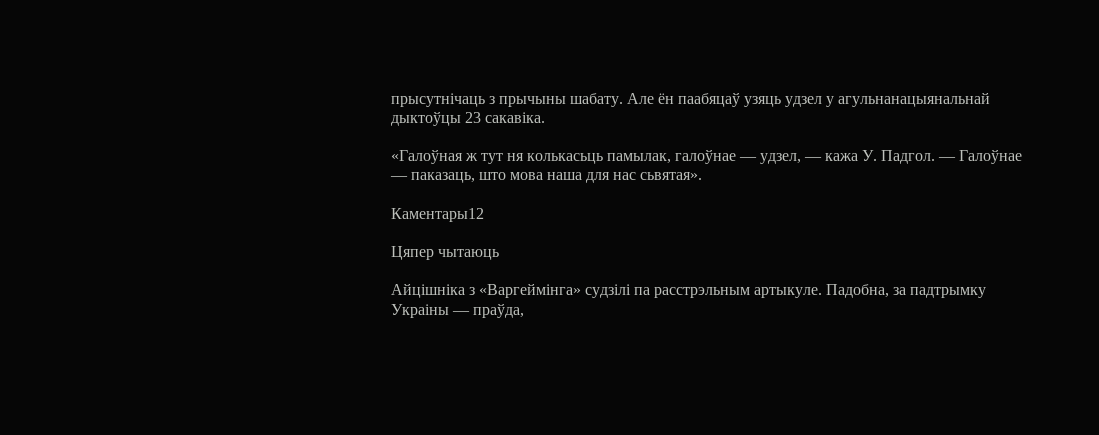прысутнічаць з прычыны шабату. Але ён паабяцаў узяць удзел у агульнанацыянальнай дыктоўцы 23 сакавіка.

«Галоўная ж тут ня колькасьць памылак, галоўнае — удзел, — кажа У. Падгол. — Галоўнае — паказаць, што мова наша для нас сьвятая».

Каментары12

Цяпер чытаюць

Айцішніка з «Варгеймінга» судзілі па расстрэльным артыкуле. Падобна, за падтрымку Украіны — праўда,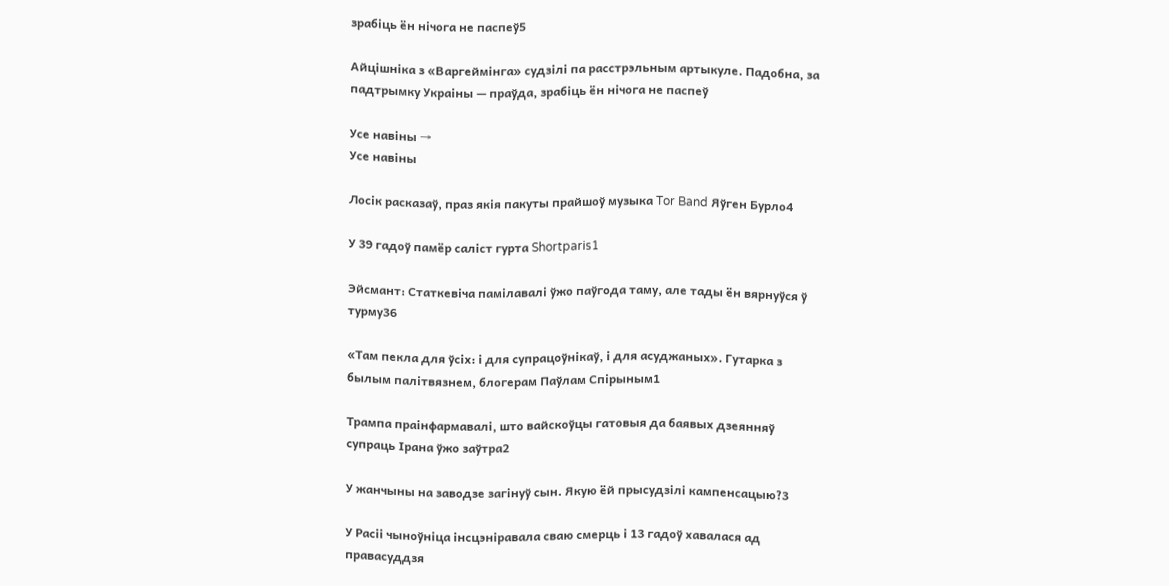зрабіць ён нічога не паспеў5

Айцішніка з «Варгеймінга» судзілі па расстрэльным артыкуле. Падобна, за падтрымку Украіны — праўда, зрабіць ён нічога не паспеў

Усе навіны →
Усе навіны

Лосік расказаў, праз якія пакуты прайшоў музыка Tor Band Яўген Бурло4

У 39 гадоў памёр саліст гурта Shortparis1

Эйсмант: Статкевіча памілавалі ўжо паўгода таму, але тады ён вярнуўся ў турму36

«Там пекла для ўсіх: і для супрацоўнікаў, і для асуджаных». Гутарка з былым палітвязнем, блогерам Паўлам Спірыным1

Трампа праінфармавалі, што вайскоўцы гатовыя да баявых дзеянняў супраць Ірана ўжо заўтра2

У жанчыны на заводзе загінуў сын. Якую ёй прысудзілі кампенсацыю?3

У Расіі чыноўніца інсцэніравала сваю смерць і 13 гадоў хавалася ад правасуддзя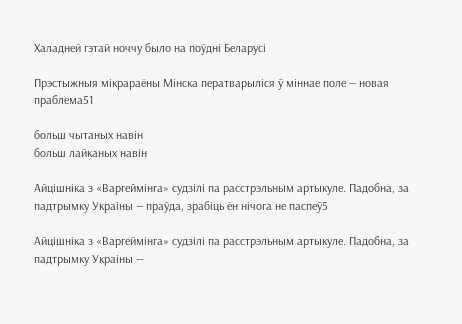Халадней гэтай ноччу было на поўдні Беларусі

Прэстыжныя мікрараёны Мінска ператварыліся ў міннае поле — новая праблема51

больш чытаных навін
больш лайканых навін

Айцішніка з «Варгеймінга» судзілі па расстрэльным артыкуле. Падобна, за падтрымку Украіны — праўда, зрабіць ён нічога не паспеў5

Айцішніка з «Варгеймінга» судзілі па расстрэльным артыкуле. Падобна, за падтрымку Украіны —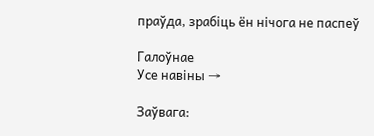праўда, зрабіць ён нічога не паспеў

Галоўнае
Усе навіны →

Заўвага: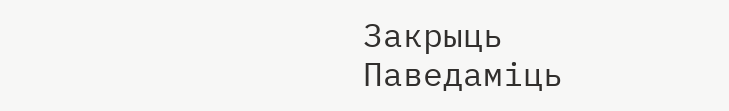Закрыць Паведаміць